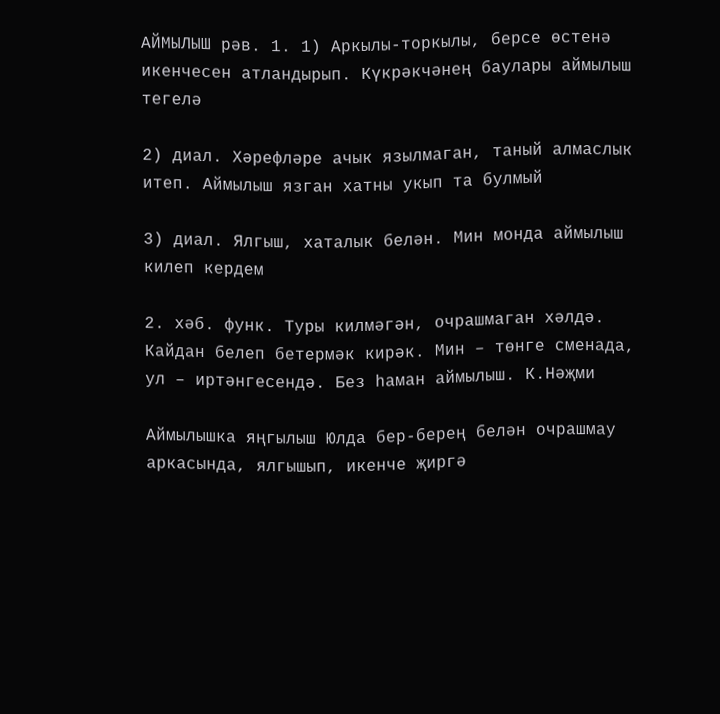АЙМЫЛЫШ рәв. 1. 1) Аркылы-торкылы, берсе өстенә икенчесен атландырып. Күкрәкчәнең баулары аймылыш тегелә

2) диал. Хәрефләре ачык язылмаган, таный алмаслык итеп. Аймылыш язган хатны укып та булмый

3) диал. Ялгыш, хаталык белән. Мин монда аймылыш килеп кердем

2. хәб. функ. Туры килмәгән, очрашмаган хәлдә. Кайдан белеп бетермәк кирәк. Мин – төнге сменада, ул – иртәнгесендә. Без һаман аймылыш. К.Нәҗми

Аймылышка яңгылыш Юлда бер-берең белән очрашмау аркасында, ялгышып, икенче җиргә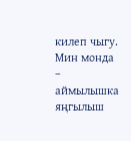килеп чыгу. Мин монда – аймылышка яңгылыш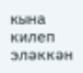кына килеп эләккән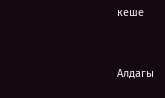кеше



Алдагы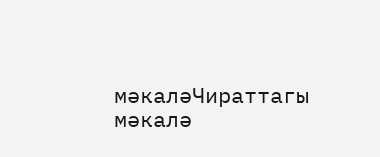мәкаләЧираттагы мәкалә